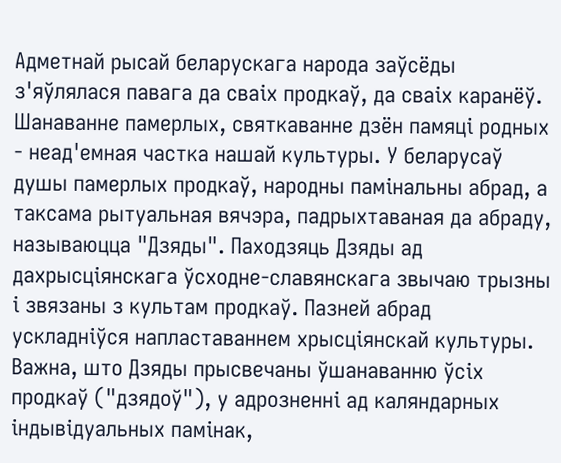Адметнай рысай беларускага народа заўсёды з'яўлялася павага да сваіх продкаў, да сваіх каранёў. Шанаванне памерлых, святкаванне дзён памяці родных - неад'емная частка нашай культуры. У беларусаў душы памерлых продкаў, народны памінальны абрад, а таксама рытуальная вячэра, падрыхтаваная да абраду, называюцца "Дзяды". Паходзяць Дзяды ад дахрысціянскага ўсходне-славянскага звычаю трызны і звязаны з культам продкаў. Пазней абрад ускладніўся напластаваннем хрысціянскай культуры. Важна, што Дзяды прысвечаны ўшанаванню ўсіх продкаў ("дзядоў"), у адрозненні ад каляндарных індывідуальных памінак,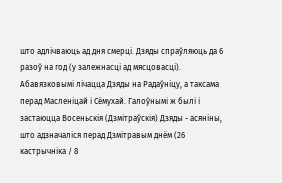што адлічваюць ад дня смерці. Дзяды спраўляюць да 6 разоў на год (у залежнасці ад мясцовасці). Абавязковымі лічацца Дзяды на Радаўніцу, а таксама перад Масленіцай і Сёмухай. Галоўнымі ж былі і застаюцца Восеньскія (Дзмітраўскія) Дзяды - асяніны, што адзначаліся перад Дзмітравым днём (26 кастрычніка / 8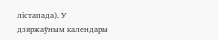лістапада). У дзяржаўным календары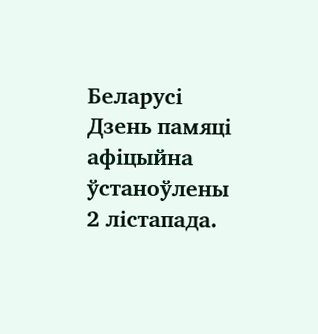Беларусі Дзень памяці афіцыйна ўстаноўлены 2 лістапада.